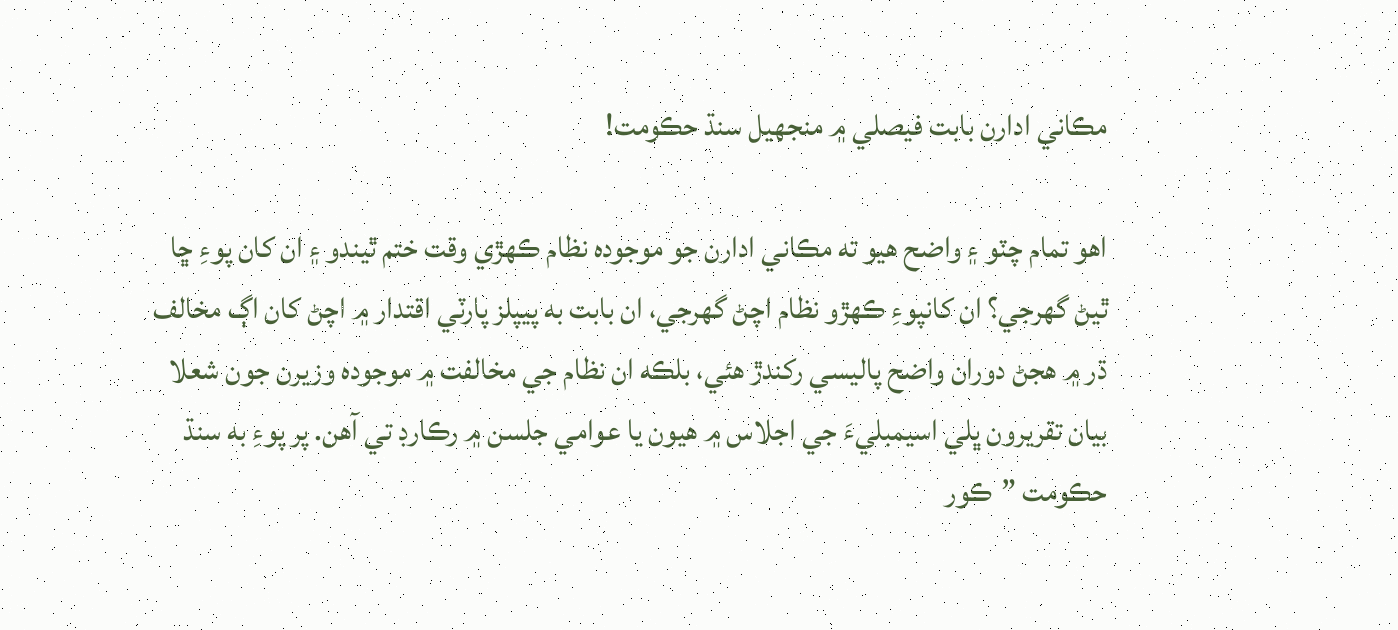مڪاني ادارن بابت فيصلي ۾ منجهيل سنڌ حڪومت!

اهو تمام چٽو ۽ واضح هيو ته مڪاني ادارن جو موجوده نظام ڪهڙي وقت ختم ٿيندو ۽ ان کان پوءِ ڇا ٿيڻ گهرجي؟ ان کانپوءِ ڪهڙو نظام اچڻ گهرجي، ان بابت به پيپلز پارٽي اقتدار ۾ اچڻ کان اڳ مخالف ڌر ۾ هجڻ دوران واضح پاليسي رکندڙ هئي، بلڪه ان نظام جي مخالفت ۾ موجوده وزيرن جون شعلا بيان تقريرون ڀلي اسيمبليءَ جي اجلاس ۾ هيون يا عوامي جلسن ۾ رڪارڊ تي آهن. پر پوءِ به سنڌ حڪومت ”ڪور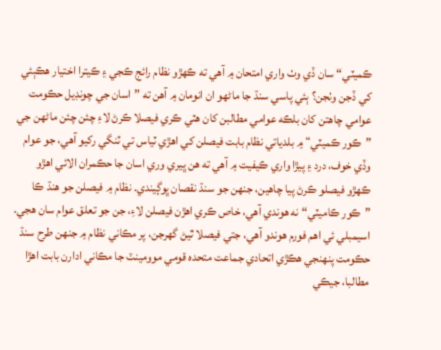ڪميٽي“ سان ڏي وٺ واري امتحان ۾ آهي ته ڪهڙو نظام رائج ڪجي ۽ ڪيترا اختيار هڪٻئي کي ڏجن وٺجن؟ ٻئي پاسي سنڌ جا ماڻهو ان انومان ۾ آهن ته ”اسان جي چونڊيل حڪومت عوامي چاهتن کان بلڪه عوامي مطالبن کان هٽي ڪري فيصلا ڪرڻ لاءِ چئن چئن ماڻهن جي ”ڪور ڪميٽي“ ۾ بلدياتي نظام بابت فيصلن کي اهڙي ٽياس تي ٽنگي رکيو آهي، جو عوام وڏي خوف، درد ۽ پيڙا واري ڪيفيت ۾ آهي ته هن ڀيري وري اسان جا حڪمران الائي اهڙو ڪهڙو فيصلو ڪرڻ پيا چاهين، جنهن جو سنڌ نقصان ڀوڳيندي. نظام ۾ فيصلن جو هنڌ ڪا ”ڪور ڪاميٽي“ نه هوندي آهي، خاص ڪري اهڙن فيصلن لاءِ، جن جو تعلق عوام سان هجي. اسيمبلي ئي اهم فورم هوندو آهي، جتي فيصلا ٿيڻ گهرجن، پر مڪاني نظام ۾ جنهن طرح سنڌ حڪومت پنهنجي هڪڙي اتحادي جماعت متحده قومي موومينٽ جا مڪاني ادارن بابت اهڙا مطالبا، جيڪي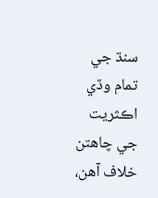سنڌ جي تمام وڏي اڪثريت جي چاهتن خلاف آهن،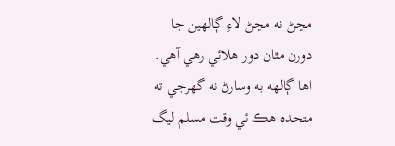مڃڻ نه مڃڻ لاءِ ڳالهين جا دورن مٿان دور هلائي رهي آهي. اها ڳالهه به وسارڻ نه گهرجي ته متحده هڪ ئي وقت مسلم ليگ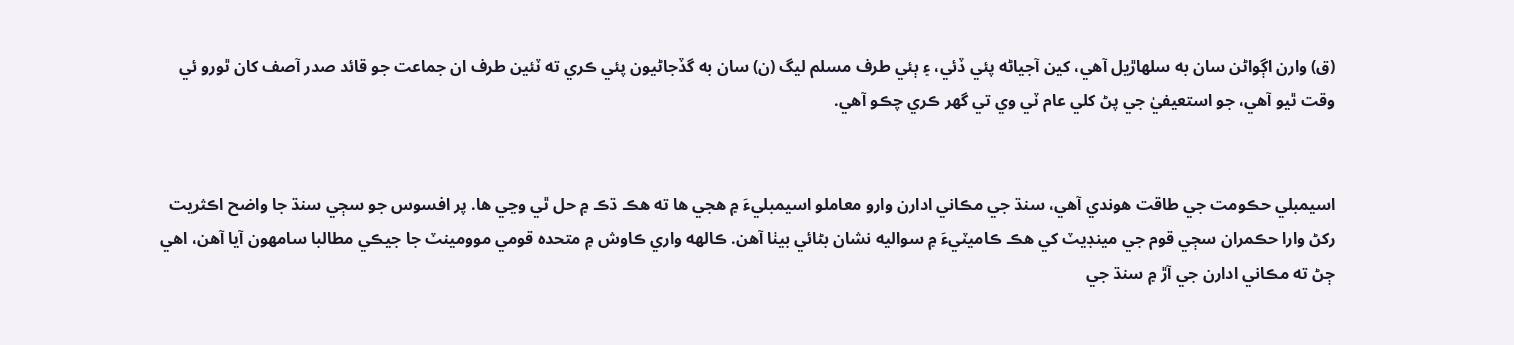(ق) وارن اڳواڻن سان به سلهاڙيل آهي، کين آجياڻه پئي ڏئي، ۽ ٻئي طرف مسلم ليگ (ن) سان به گڏجاڻيون پئي ڪري ته ٽئين طرف ان جماعت جو قائد صدر آصف کان ٿورو ئي وقت ٿيو آهي، جو استعيفيٰ جي پڻ کلي عام ٽي وي تي گهر ڪري چڪو آهي.


اسيمبلي حڪومت جي طاقت هوندي آهي، سنڌ جي مڪاني ادارن وارو معاملو اسيمبليءَ ۾ هجي ها ته هڪ ڌڪ ۾ حل ٿي وڃي ها. پر افسوس جو سڄي سنڌ جا واضح اڪثريت رکڻ وارا حڪمران سڄي قوم جي مينڊيٽ کي هڪ ڪاميٽيءَ ۾ سواليه نشان بڻائي بيٺا آهن. ڪالهه واري ڪاوش ۾ متحده قومي موومينٽ جا جيڪي مطالبا سامهون آيا آهن، اهي ڄڻ ته مڪاني ادارن جي آڙ ۾ سنڌ جي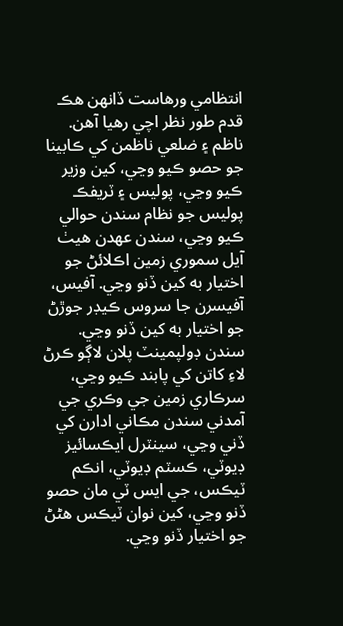انتظامي ورهاست ڏانهن هڪ قدم طور نظر اچي رهيا آهن. ناظم ۽ ضلعي ناظمن کي ڪابينا جو حصو ڪيو وڃي، کين وزير ڪيو وڃي، پوليس ۽ ٽريفڪ پوليس جو نظام سندن حوالي ڪيو وڃي، سندن عهدن هيٺ آيل سموري زمين اڪلائڻ جو اختيار به کين ڏنو وڃي. آفيس، آفيسرن جا سروس ڪيڊر جوڙڻ جو اختيار به کين ڏنو وڃي. سندن ڊولپمينٽ پلان لاڳو ڪرڻ لاءِ کاتن کي پابند ڪيو وڃي، سرڪاري زمين جي وڪري جي آمدني سندن مڪاني ادارن کي ڏني وڃي، سينٽرل ايڪسائيز ڊيوٽي، ڪسٽم ڊيوٽي، انڪم ٽيڪس، جي ايس ٽي مان حصو ڏنو وڃي، کين نوان ٽيڪس هڻڻ جو اختيار ڏنو وڃي.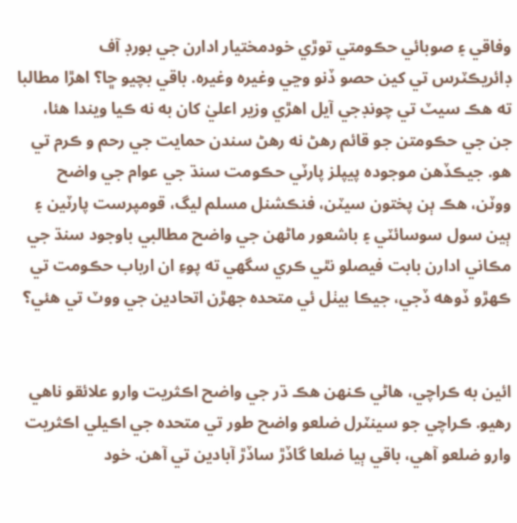وفاقي ۽ صوبائي حڪومتي توڙي خودمختيار ادارن جي بورڊ آف ڊائريڪٽرس تي کين حصو ڏنو وڃي وغيره وغيره. باقي بچيو ڇا؟ اهڙا مطالبا ته هڪ سيٽ تي چونڊجي آيل اهڙي وزير اعليٰ کان به نه ڪيا ويندا هئا، جن جي حڪومتن جو قائم رهڻ نه رهڻ سندن حمايت جي رحم و ڪرم تي هو. جيڪڏهن موجوده پيپلز پارٽي حڪومت سنڌ جي عوام جي واضح ووٽن، هڪ ٻن پختون سيٽن، فنڪشنل مسلم ليگ، قومپرست پارٽين ۽ ٻين سول سوسائٽي ۽ باشعور ماڻهن جي واضح مطالبي باوجود سنڌ جي مڪاني ادارن بابت فيصلو نٿي ڪري سگهي ته پوءِ ان ارباب حڪومت تي ڪهڙو ڏوهه ڏجي، جيڪا بيٺل ئي متحده جهڙن اتحادين جي ووٽ تي هئي؟


ائين به ڪراچي، هاڻي ڪنهن هڪ ڌر جي واضح اڪثريت وارو علائقو ناهي رهيو. ڪراچي جو سينٽرل ضلعو واضح طور تي متحده جي اڪيلي اڪثريت وارو ضلعو آهي، باقي ٻيا ضلعا گاڏڙ ساڏڙ آبادين تي آهن. خود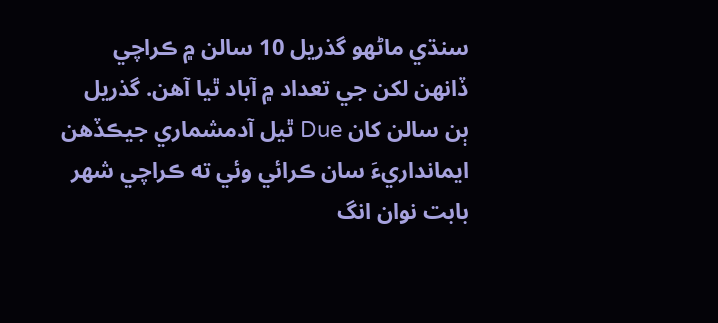سنڌي ماڻهو گذريل 10 سالن ۾ ڪراچي ڏانهن لکن جي تعداد ۾ آباد ٿيا آهن. گذريل ٻن سالن کان Due ٿيل آدمشماري جيڪڏهن ايمانداريءَ سان ڪرائي وئي ته ڪراچي شهر بابت نوان انگ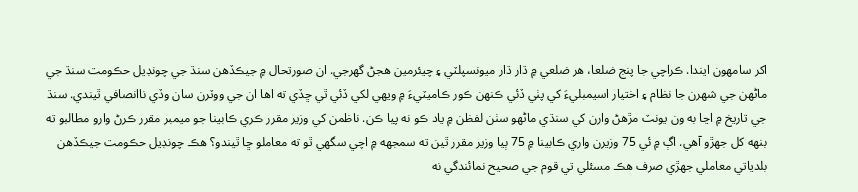اکر سامهون ايندا. ڪراچي جا پنج ضلعا، هر ضلعي ۾ ڌار ڌار ميونسپلٽي ۽ چيئرمين هجڻ گهرجي. ان صورتحال ۾ جيڪڏهن سنڌ جي چونڊيل حڪومت سنڌ جي ماڻهن جي شهرن جا نظام ۽ اختيار اسيمبليءَ کي پٺي ڏئي ڪنهن ڪور ڪاميٽيءَ ۾ ويهي لکي ڏئي ٿي ڇڏي ته اها ان جي ووٽرن سان وڏي ناانصافي ٿيندي. سنڌ جي تاريخ ۾ اڃا به ون يونٽ مڙهڻ وارن کي سنڌي ماڻهو سٺن لفظن ۾ ياد ڪو نه پيا ڪن. ناظمن کي وزير مقرر ڪري ڪابينا جو ميمبر مقرر ڪرڻ وارو مطالبو ته بنهه کل جهڙو آهي. اڳ ۾ ئي 75 وزيرن واري ڪابينا ۾ 75 ٻيا وزير مقرر ٿين ته سمجهه ۾ اچي سگهي ٿو ته معاملو ڇا ٿيندو؟ هڪ چونڊيل حڪومت جيڪڏهن بلدياتي معاملي جهڙي صرف هڪ مسئلي تي قوم جي صحيح نمائندگي نه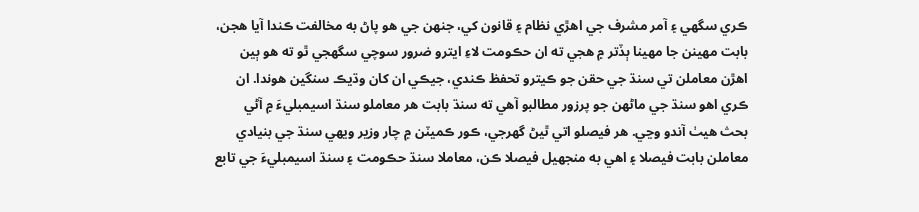ڪري سگهي ۽ آمر مشرف جي اهڙي نظام ۽ قانون کي، جنهن جي هو پاڻ به مخالفت ڪندا آيا هجن، بابت مهينن جا مهينا ٻڏتر ۾ هجي ته ان حڪومت لاءِ ايترو ضرور سوچي سگهجي ٿو ته هو ٻين اهڙن معاملن تي سنڌ جي حقن جو ڪيترو تحفظ ڪندي، جيڪي ان کان وڌيڪ سنگين هوندا. ان ڪري اهو سنڌ جي ماڻهن جو پرزور مطالبو آهي ته سنڌ بابت هر معاملو سنڌ اسيمبليءَ ۾ آڻي بحث هيٺ آندو وڃي. هر فيصلو اتي ٿيڻ گهرجي، ڪور ڪميٽن ۾ چار وزير ويهي سنڌ جي بنيادي معاملن بابت فيصلا ۽ اهي به منجهيل فيصلا ڪن، معاملا سنڌ حڪومت ۽ سنڌ اسيمبليءَ جي تابع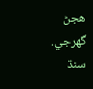هجڻ گهرجي. سنڌ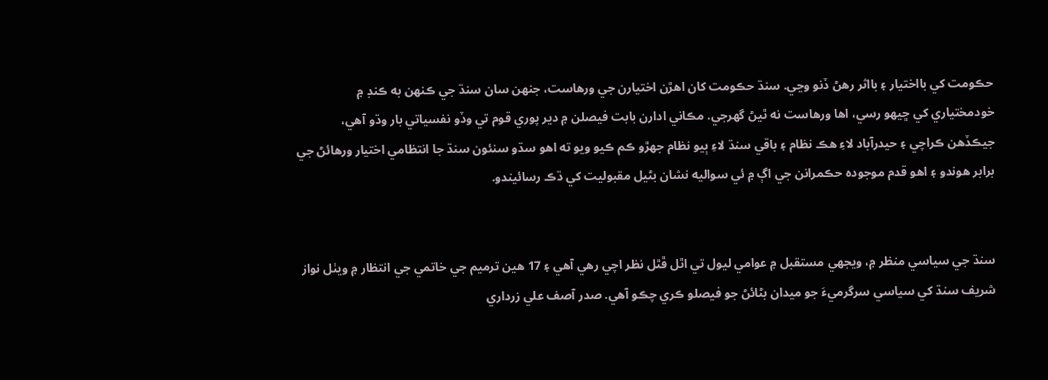حڪومت کي بااختيار ۽ بااثر رهڻ ڏنو وڃي. سنڌ حڪومت کان اهڙن اختيارن جي ورهاست، جنهن سان سنڌ جي ڪنهن به ڪنڊ ۾ خودمختياري کي ڇيهو رسي، اها ورهاست نه ٿيڻ گهرجي. مڪاني ادارن بابت فيصلن ۾ دير پوري قوم تي وڏو نفسياتي بار وڌو آهي، جيڪڏهن ڪراچي ۽ حيدرآباد لاءِ هڪ نظام ۽ باقي سنڌ لاءِ ٻيو نظام جهڙو ڪم ڪيو ويو ته اهو سڌو سنئون سنڌ جا انتظامي اختيار ورهائڻ جي برابر هوندو ۽ اهو قدم موجوده حڪمرانن جي اڳ ۾ ئي سواليه نشان بڻيل مقبوليت کي ڌڪ رسائيندو.


سنڌ جي سياسي منظر ۾، ويجهي مستقبل ۾ عوامي ليول تي اٿل ڦٿل نظر اچي رهي آهي ۽ 17 هين ترميم جي خاتمي جي انتظار ۾ ويٺل نواز شريف سنڌ کي سياسي سرگرميءَ جو ميدان بڻائڻ جو فيصلو ڪري چڪو آهي. صدر آصف علي زرداري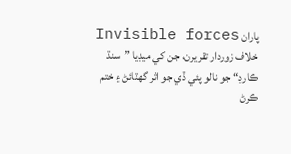پاران Invisible forces خلاف زوردار تقريرن، جن کي ميڊيا ”سنڌ ڪارڊ“ جو نالو پئي ڏي جو اثر گهٽائڻ ۽ ختم ڪرڻ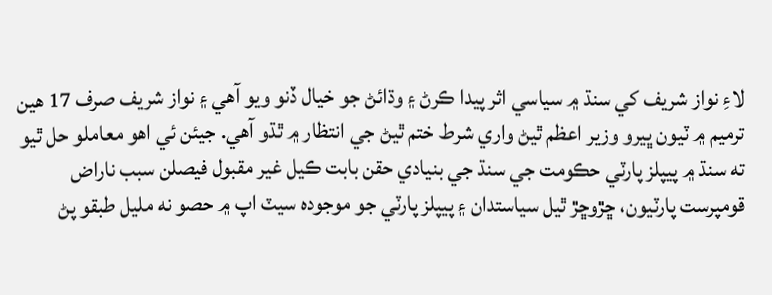لاءِ نواز شريف کي سنڌ ۾ سياسي اثر پيدا ڪرڻ ۽ وڌائڻ جو خيال ڏنو ويو آهي ۽ نواز شريف صرف 17 هين ترميم ۾ ٽيون ڀيرو وزير اعظم ٿيڻ واري شرط ختم ٿيڻ جي انتظار ۾ ٿڌو آهي. جيئن ئي اهو معاملو حل ٿيو ته سنڌ ۾ پيپلز پارٽي حڪومت جي سنڌ جي بنيادي حقن بابت ڪيل غير مقبول فيصلن سبب ناراض قومپرست پارٽيون، ڇڙوڇڙ ٿيل سياستدان ۽ پيپلز پارٽي جو موجوده سيٽ اپ ۾ حصو نه مليل طبقو پڻ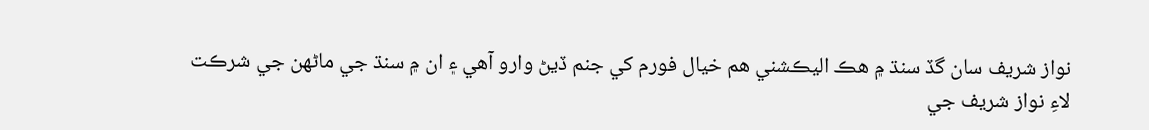نواز شريف سان گڏ سنڌ ۾ هڪ اليڪشني هم خيال فورم کي جنم ڏيڻ وارو آهي ۽ ان ۾ سنڌ جي ماڻهن جي شرڪت لاءِ نواز شريف جي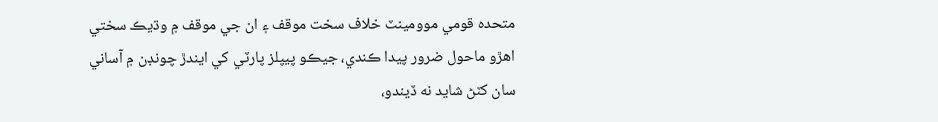متحده قومي موومينٽ خلاف سخت موقف ۽ ان جي موقف ۾ وڌيڪ سختي اهڙو ماحول ضرور پيدا ڪندي، جيڪو پيپلز پارٽي کي ايندڙ چونڊن ۾ آساني سان کٽڻ شايد نه ڏيندو،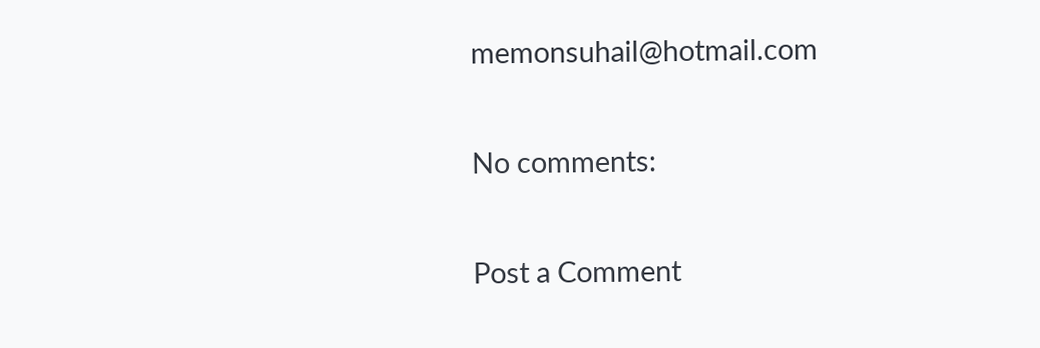memonsuhail@hotmail.com

No comments:

Post a Comment